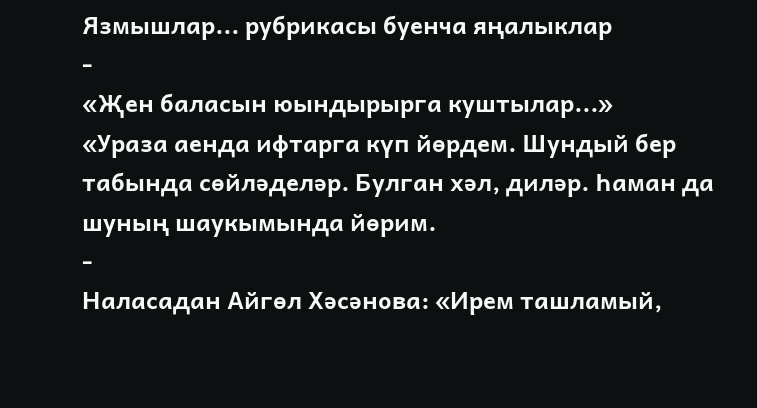Язмышлар... рубрикасы буенча яңалыклар
-
«Җен баласын юындырырга куштылар...»
«Ураза аенда ифтарга күп йөрдем. Шундый бер табында сөйләделәр. Булган хәл, диләр. Һаман да шуның шаукымында йөрим.
-
Наласадан Айгөл Хәсәнова: «Ирем ташламый,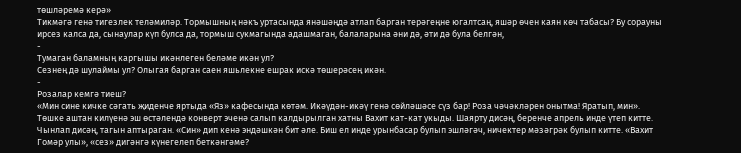төшләремә керә»
Тикмәгә генә тигезлек теләмиләр. Тормышның нәкъ уртасында янәшәңдә атлап барган терәгеңне югалтсаң, яшәр өчен каян көч табасы? Бу сорауны ирсез калса да, сынаулар күп булса да, тормыш сукмагында адашмаган, балаларына әни дә, әти дә була белгән,
-
Тумаган баламның каргышы икәнлеген беләме икән ул?
Сезнең дә шулаймы ул? Олыгая барган саен яшьлекне ешрак искә төшерәсең икән.
-
Розалар кемгә тиеш?
«Мин сине кичке сәгать җиденче яртыда «Яз» кафесында көтәм. Икәүдән-икәү генә сөйләшәсе сүз бар! Роза чәчәкләрен онытма! Яратып, мин». Төшке аштан килүенә эш өстәлендә конверт эченә салып калдырылган хатны Вахит кат-кат укыды. Шаярту дисәң, беренче апрель инде үтеп китте. Чынлап дисәң, тагын аптыраган. «Син» дип кенә эндәшкән бит әле. Биш ел инде урынбасар булып эшләгәч, ничектер мәзәгрәк булып китте. «Вахит Гомәр улы», «сез» дигәнгә күнегелеп беткәнгәме?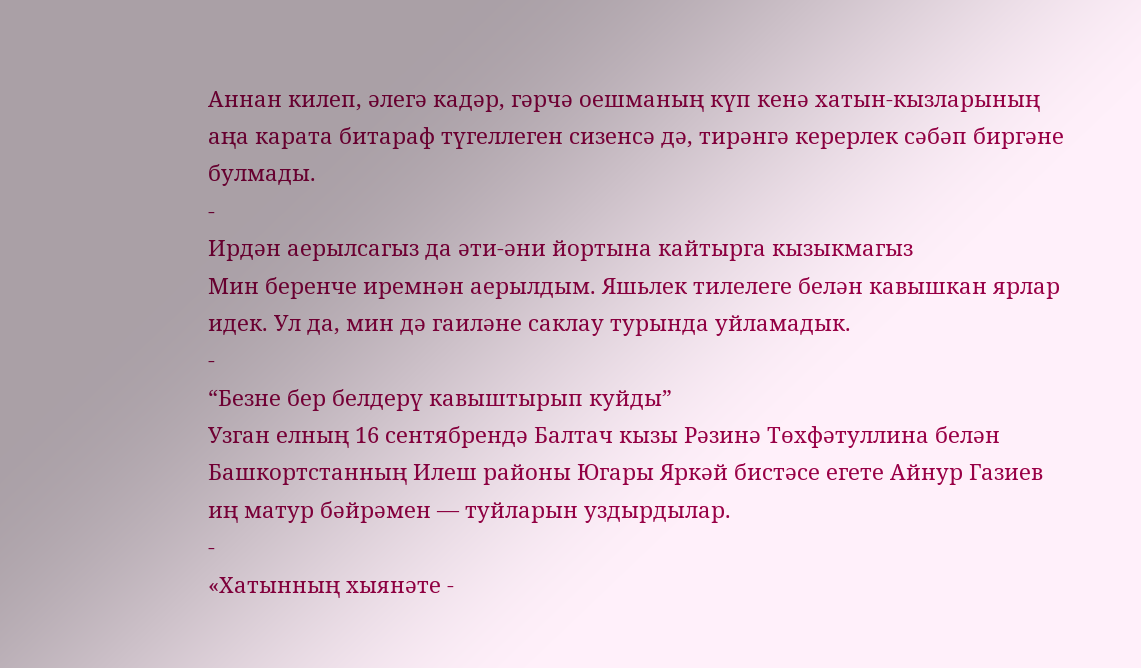Аннан килеп, әлегә кадәр, гәрчә оешманың күп кенә хатын-кызларының аңа карата битараф түгеллеген сизенсә дә, тирәнгә керерлек сәбәп биргәне булмады.
-
Ирдән аерылсагыз да әти-әни йортына кайтырга кызыкмагыз
Мин беренче иремнән аерылдым. Яшьлек тилелеге белән кавышкан ярлар идек. Ул да, мин дә гаиләне саклау турында уйламадык.
-
“Безне бер белдерү кавыштырып куйды”
Узган елның 16 сентябрендә Балтач кызы Рәзинә Төхфәтуллина белән Башкортстанның Илеш районы Югары Яркәй бистәсе егете Айнур Газиев иң матур бәйрәмен — туйларын уздырдылар.
-
«Хатынның хыянәте -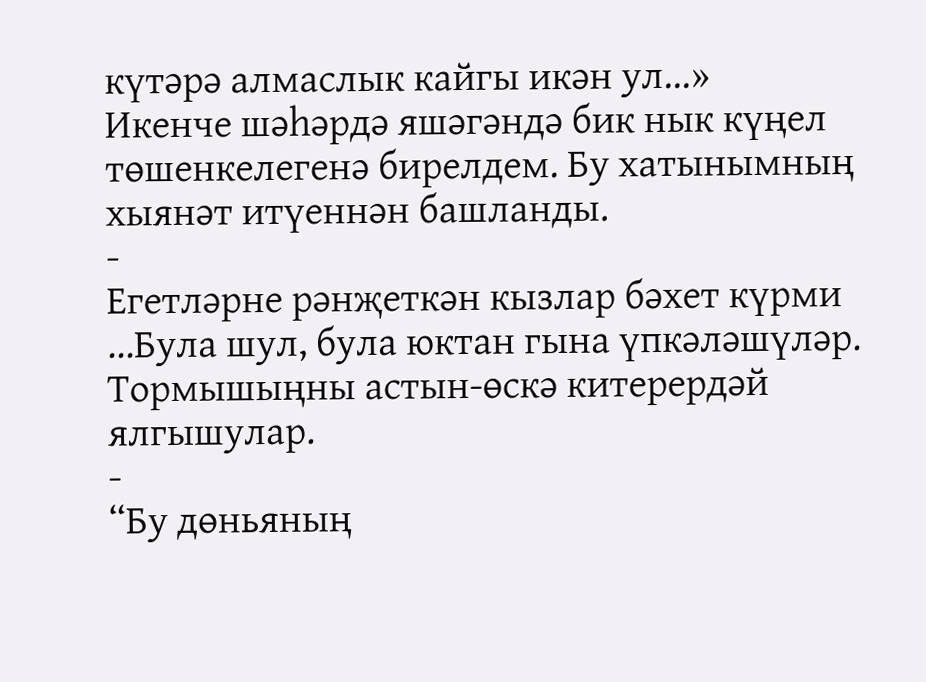күтәрә алмаслык кайгы икән ул...»
Икенче шәһәрдә яшәгәндә бик нык күңел төшенкелегенә бирелдем. Бу хатынымның хыянәт итүеннән башланды.
-
Егетләрне рәнҗеткән кызлар бәхет күрми
...Була шул, була юктан гына үпкәләшүләр. Тормышыңны астын-өскә китерердәй ялгышулар.
-
“Бу дөньяның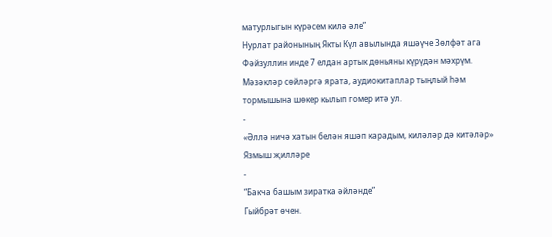матурлыгын күрәсем килә әле”
Нурлат районының Якты Күл авылында яшәүче Зөлфәт ага Фәйзуллин инде 7 елдан артык дөньяны күрүдән мәхрүм. Мәзәкләр сөйләргә ярата, аудиокитаплар тыңлый һәм тормышына шөкер кылып гомер итә ул.
-
«Әллә ничә хатын белән яшәп карадым, киләләр дә китәләр»
Язмыш җилләре
-
“Бакча башым зиратка әйләнде”
Гыйбрәт өчен.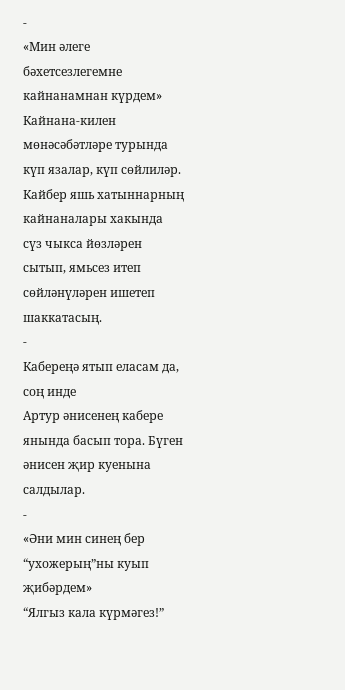-
«Мин әлеге бәхетсезлегемне кайнанамнан күрдем»
Кайнана-килен мөнәсәбәтләре турында күп язалар, күп сөйлиләр. Кайбер яшь хатыннарның кайнаналары хакында сүз чыкса йөзләрен сытып, ямьсез итеп сөйләнүләрен ишетеп шаккатасың.
-
Кабереңә ятып еласам да, соң инде
Артур әнисенең кабере янында басып тора. Бүген әнисен җир куенына салдылар.
-
«Әни мин синең бер “ухожерың”ны куып җибәрдем»
“Ялгыз кала күрмәгез!”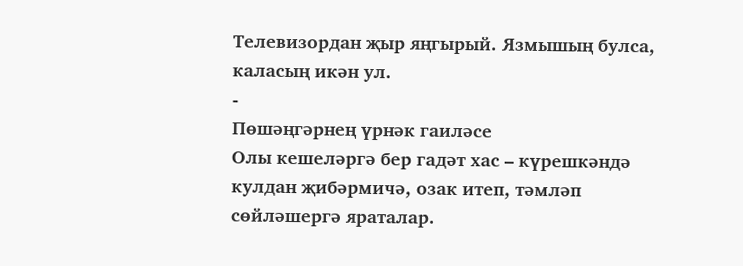Телевизордан җыр яңгырый. Язмышың булса, каласың икән ул.
-
Пөшәңгәрнең үрнәк гаиләсе
Олы кешеләргә бер гадәт хас – күрешкәндә кулдан җибәрмичә, озак итеп, тәмләп сөйләшергә яраталар.